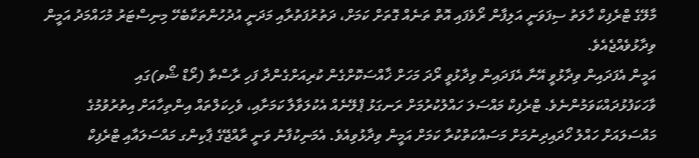މާލޭގެ ޓްރެފިކް ހާލަތު ސިފަވަނީ އަލިފާން ރޯވެފައި އޮތް ތަނެއް ގޮތަށް ކަމަށް، ދަތުރުފަތުރާއި މަދަނީ އުދުހުންތަކާބެހޭ މިނިސްޓަރު މުހައްމަދު އަމީން ވިދާޅުވެއްޖެއެވެ.
އަމީން އެފަދައިން ވިދާޅުވީ އޭނާ އެފަދައިން ވިދާޅުވީ ރޯދަ މަހަށް ޚާއްސަކޮށްގެން ކުރިއަށްގެންދާ ފަހި ރާސްތާ (ރޯޑް ޝޯވ)ގައި ވާހަކަފުޅުދައްކަވަމުންނެވެ. ޓްރެފިކް މައްސަލަ ހައްލުކުރުމަށް ރަނގަޅު ޕްލޭނެއް އެކުލަވާލާ ކަމަށާއި، ވެހިކަލްތައް އިންތިހާއަށް އިތުރުވުމުގެ މައްސަލައަށް ހައްލު ހޯދައިދިނުމަށް މަސައްކަތްކުރާ ކަމަށް އަމީން ވިދާޅުވިއެވެ. އެމަނިކުފާނު ވަނީ ރާއްޖޭގެ ޕާކިންގ މައްސަލައާއި ޓްރެފިކް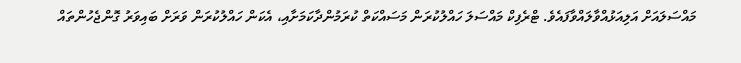މައްސަލައަށް އަލިއަޅުއްވާލައްވާފައެވެ. ޓްރެފިކް މައްސަލަ ހައްލުކުރަން މަސައްކަތް ކުރަމުންދާކަމަށާއި، އެކަން ހައްލުކުރަން ވަރަށް ބައިވަރު ގޮންޖެހުންތައް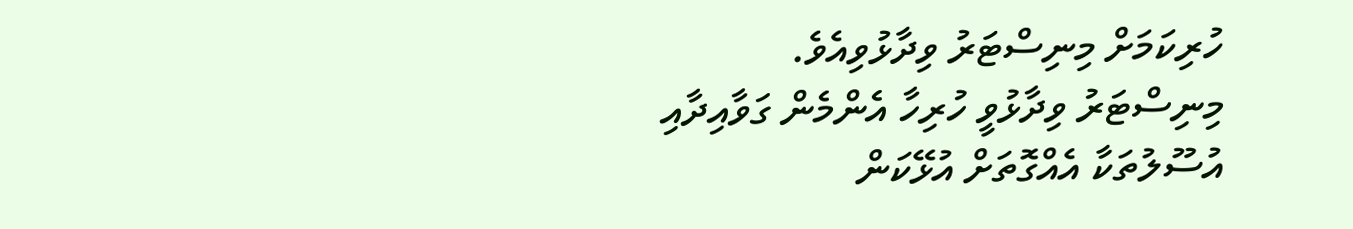ހުރިކަމަށް މިނިސްޓަރު ވިދާޅުވިއެވެ.
މިނިސްޓަރު ވިދާޅުވީ ހުރިހާ އެންމެން ގަވާއިދާއި އުސޫލުތަކާ އެއްގޮތަށް އުޅޭކަން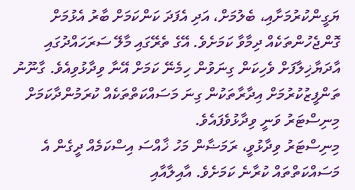ޔަގީންކުރުމަށާއި، ބެލުމަށް، އަދި އެފަދަ ކަންކަމަށް ބާރު އެޅުމަށް ގޮންޖެހުންތަކެއް ދިމާވާ ކަމަށެވެ. އޭގެ ތެރޭގައި މާލޭ ސަރަހައްދުގައި އާދަޔާޚިލާފަށް ވެހިކަން ގިނަވުން ހިމެނޭ ކަމަށް އޭނާ ވިދާޅުވިއެވެ. ގާނޫނު ތަންފީޒުކުރުމަށް އިދާރާތަކުން ގިނަ މަސައްކަތްތަކެއް ކުރަމުންދާކަމަށް މިނިސްޓަރު ވަނީ ވިދާޅުވެފައެވެ.
މިނިސްޓަރު ވިދާޅުވީ، ރަމަޟާން މަހު ޚާއްސަ އިސްކަމެއް ދީގެން އެ މަސައްކަތްތައް ކުރާނެ ކަމަށެވެ. އާއިލާއާއި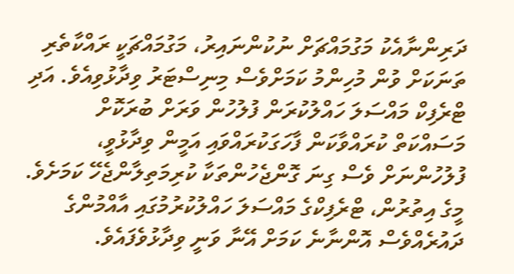ދަރިންނާއެކު މަގުމައްޗަށް ނުކުންނައިރު، މަގުމައްޗަކީ ރައްކާތެރި ތަނަކަށް ވުން މުހިންމު ކަމަށްވެސް މިނިސްޓަރު ވިދާޅުވިއެވެ. އަދި ޓްރެފިކް މައްސަލަ ހައްލުކުރަން ފުލުހުން ވަރަށް ބުރަކޮށް މަސައްކަތް ކުރައްވާކަން ފާހަގަކުރައްވައި އަމީން ވިދާޅުވީ، ފުލުހުންނަށް ވެސް ގިނަ ގޮންޖެހުންތަކާ ކުރިމަތިލާންޖެހޭ ކަމަށެވެ.
މީގެ އިތުރުން، ޓްރެފިކްގެ މައްސަލަ ހައްލުކުރުމުގައި އާއްމުންގެ ދައުރެއްވެސް އޮންނާނެ ކަމަށް އޭނާ ވަނީ ވިދާޅުވެފައެވެ.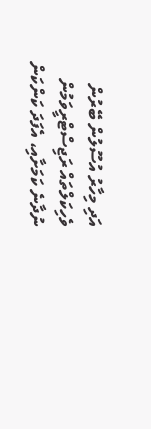އަދި މިހާރު އުސޫލުން ބޭރުން ވެހިކަލްތައް ރަޖިސްޓްރީވަމުން ނުދާނެ ކަމަށާއި، އެފަދަ ކަންކަން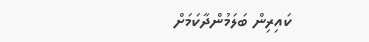ކައިރިން ބަލަމުންދާކަމަށް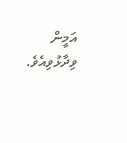އަމީން ވިދާޅުވިއެވެ.